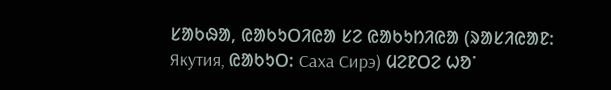ᱥᱟᱠᱷᱟ, ᱭᱟᱠᱩᱛᱤᱭᱟ ᱥᱮ ᱭᱟᱠᱩᱴᱤᱭᱟ (ᱨᱟᱥᱤᱭᱟᱱ: Якутия, ᱭᱟᱠᱩᱛ: Саха Сирэ) ᱢᱮᱱᱛᱮ ᱦᱚᱸ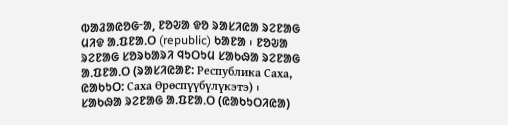ᱵᱟᱲᱟᱭᱚᱜᱼᱟ, ᱱᱚᱶᱟ ᱫᱚ ᱨᱟᱥᱤᱭᱟ ᱨᱮᱱᱟᱜ ᱢᱤᱫ ᱟᱹᱯᱱᱟᱹᱛ (republic) ᱠᱟᱱᱟ ᱾ ᱱᱚᱶᱟ ᱨᱮᱱᱟᱜ ᱥᱚᱨᱠᱟᱨᱤ ᱧᱩᱛᱩᱢ ᱥᱟᱠᱷᱟ ᱨᱮᱱᱟᱜ ᱟᱹᱯᱱᱟᱹᱛ (ᱨᱟᱥᱤᱭᱟᱱ: Республика Саха, ᱭᱟᱠᱩᱛ: Саха Өрөспүүбүлүкэтэ) ᱾
ᱥᱟᱠᱷᱟ ᱨᱮᱱᱟᱜ ᱟᱹᱯᱱᱟᱹᱛ (ᱭᱟᱠᱩᱛᱤᱭᱟ)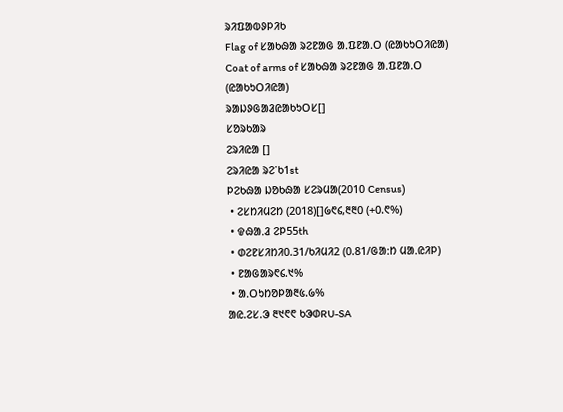ᱨᱤᱯᱟᱵᱽᱞᱤᱠ
Flag of ᱥᱟᱠᱷᱟ ᱨᱮᱱᱟᱜ ᱟᱹᱯᱱᱟᱹᱛ (ᱭᱟᱠᱩᱛᱤᱭᱟ)
Coat of arms of ᱥᱟᱠᱷᱟ ᱨᱮᱱᱟᱜ ᱟᱹᱯᱱᱟᱹᱛ (ᱭᱟᱠᱩᱛᱤᱭᱟ)
ᱨᱟᱡᱽᱜᱟᱲᱭᱟᱠᱩᱛᱥ[]
ᱥᱚᱨᱠᱟᱨ
ᱮᱨᱤᱭᱟ []
ᱮᱨᱤᱭᱟ ᱨᱮᱸᱠ1st
ᱞᱮᱠᱷᱟ ᱡᱚᱠᱷᱟ ᱥᱮᱨᱢᱟ(2010 Census)
 • ᱮᱥᱴᱤᱢᱮᱴ (2018)[]᱙᱖᱔,᱓᱓᱐ (+᱐.᱖%)
 • ᱫᱷᱟᱹᱲ ᱮᱞ55th
 • ᱰᱮᱱᱥᱤᱴᱤ0.31/ᱠᱤᱢᱤ2 (0.81/ᱜᱟᱺᱴ ᱢᱟᱹᱭᱤᱞ)
 • ᱱᱟᱜᱟᱨ᱖᱔.᱑%
 • ᱟᱹᱛᱩᱴᱚᱞᱟ᱓᱕.᱙%
ᱟᱭ.ᱮᱥ.ᱳ ᱓᱑᱖᱖ ᱠᱳᱰRU-SA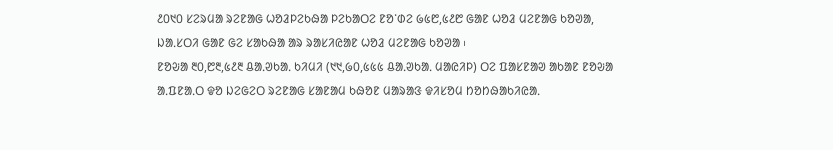᱒᱐᱑᱐ ᱥᱮᱨᱢᱟ ᱨᱮᱱᱟᱜ ᱦᱚᱲᱞᱮᱠᱷᱟ ᱞᱮᱠᱟᱛᱮ ᱱᱚᱸᱰᱮ ᱙᱕᱘,᱕᱒᱘ ᱜᱟᱱ ᱦᱚᱲ ᱢᱮᱱᱟᱜ ᱠᱚᱣᱟ, ᱡᱟᱹᱥᱛᱤ ᱜᱟᱱ ᱜᱮ ᱥᱟᱠᱷᱟ ᱟᱨ ᱨᱟᱥᱤᱭᱟᱱ ᱦᱚᱲ ᱢᱮᱱᱟᱜ ᱠᱚᱣᱟ ᱾
ᱱᱚᱶᱟ ᱓᱐,᱘᱓,᱕᱒᱓ ᱪᱟᱹᱣᱠᱟᱹ ᱠᱤᱢᱤ (᱑᱑,᱙᱐,᱕᱕᱕ ᱪᱟᱹᱣᱠᱟᱹ ᱢᱟᱭᱤᱞ) ᱛᱮ ᱯᱟᱥᱱᱟᱣ ᱟᱠᱟᱱ ᱱᱚᱶᱟ ᱟᱹᱯᱱᱟᱹᱛ ᱫᱚ ᱡᱮᱜᱮᱛ ᱨᱮᱱᱟᱜ ᱥᱟᱱᱟᱢ ᱠᱷᱚᱱ ᱢᱟᱨᱟᱝ ᱫᱤᱥᱚᱢ ᱴᱚᱴᱷᱟᱠᱤᱭᱟᱹ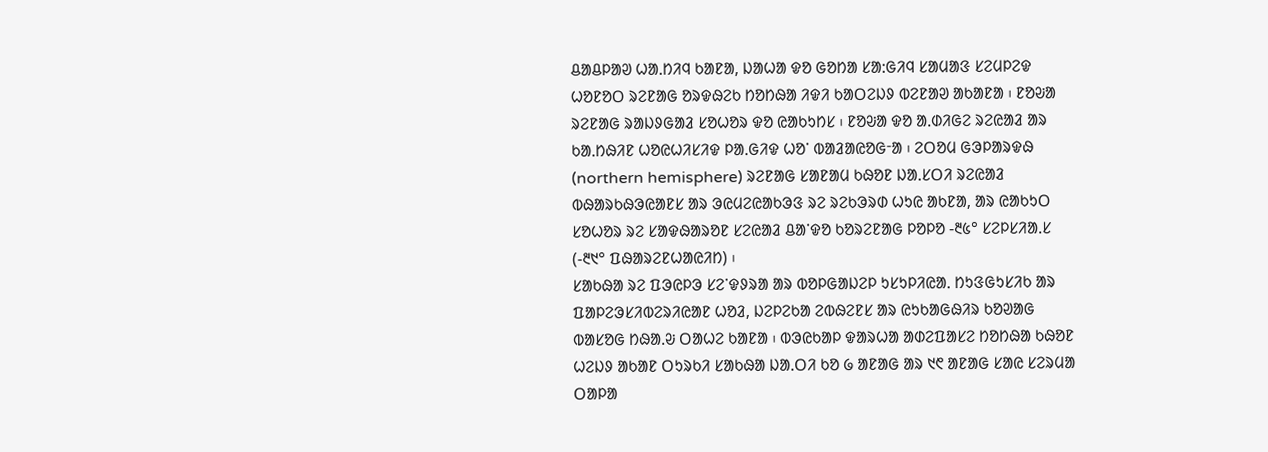ᱪᱟᱪᱞᱟᱣ ᱦᱟᱹᱴᱤᱧ ᱠᱟᱱᱟ, ᱡᱟᱦᱟ ᱫᱚ ᱜᱚᱴᱟ ᱥᱟᱺᱜᱤᱧ ᱥᱟᱢᱟᱝ ᱥᱮᱢᱞᱮᱫ ᱦᱚᱱᱚᱛ ᱨᱮᱱᱟᱜ ᱚᱨᱫᱷᱮᱠ ᱴᱚᱴᱷᱟ ᱤᱫᱤ ᱠᱟᱛᱮᱡᱽ ᱵᱮᱱᱟᱣ ᱟᱠᱟᱱᱟ ᱾ ᱱᱚᱶᱟ ᱨᱮᱱᱟᱜ ᱨᱟᱡᱽᱜᱟᱲ ᱥᱚᱦᱚᱨ ᱫᱚ ᱭᱟᱠᱩᱴᱥ ᱾ ᱱᱚᱶᱟ ᱫᱚ ᱟᱹᱰᱤᱜᱮ ᱨᱮᱭᱟᱲ ᱟᱨ ᱠᱟᱹᱴᱷᱤᱱ ᱦᱚᱭᱦᱤᱥᱤᱫ ᱞᱟᱹᱜᱤᱫ ᱦᱚᱸ ᱵᱟᱲᱟᱭᱚᱜᱼᱟ ᱾ ᱮᱛᱚᱢ ᱜᱳᱞᱟᱨᱫᱷ (northern hemisphere) ᱨᱮᱱᱟᱜ ᱥᱟᱱᱟᱢ ᱠᱷᱚᱱ ᱡᱟᱹᱥᱛᱤ ᱨᱮᱭᱟᱲ ᱵᱷᱟᱨᱠᱷᱳᱭᱟᱱᱥ ᱟᱨ ᱳᱭᱢᱮᱭᱟᱠᱳᱝ ᱨᱮ ᱨᱮᱠᱳᱨᱰ ᱦᱩᱭ ᱟᱠᱱᱟ, ᱟᱨ ᱭᱟᱠᱩᱛ ᱥᱚᱦᱚᱨ ᱨᱮ ᱥᱟᱫᱷᱟᱨᱚᱱ ᱥᱮᱭᱟᱲ ᱪᱟᱸᱫᱚ ᱠᱚᱨᱮᱱᱟᱜ ᱞᱚᱞᱚ -᱓᱕° ᱥᱮᱞᱥᱤᱟᱹᱥ (-᱓᱑° ᱯᱷᱟᱨᱮᱱᱦᱟᱭᱤᱴ) ᱾
ᱥᱟᱠᱷᱟ ᱨᱮ ᱯᱳᱭᱞᱳ ᱥᱮᱸᱫᱽᱨᱟ ᱟᱨ ᱵᱚᱞᱜᱟᱡᱮᱞ ᱩᱥᱩᱞᱤᱭᱟᱹ ᱴᱩᱝᱜᱩᱥᱤᱠ ᱟᱨ ᱯᱟᱞᱮᱳᱥᱤᱵᱮᱨᱤᱭᱟᱱ ᱦᱚᱲ, ᱡᱮᱞᱮᱠᱟ ᱮᱵᱷᱮᱱᱥ ᱟᱨ ᱭᱩᱠᱟᱜᱷᱤᱨ ᱠᱚᱣᱟᱜ ᱵᱟᱥᱚᱜ ᱴᱷᱟᱹᱶ ᱛᱟᱦᱮ ᱠᱟᱱᱟ ᱾ ᱵᱳᱭᱠᱟᱞ ᱫᱟᱨᱦᱟ ᱟᱰᱮᱯᱟᱥᱮ ᱴᱚᱴᱷᱟ ᱠᱷᱚᱱ ᱦᱮᱡᱽ ᱟᱠᱟᱱ ᱛᱩᱨᱠᱤ ᱥᱟᱠᱷᱟ ᱡᱟᱹᱛᱤ ᱠᱚ ᱙ ᱟᱱᱟᱜ ᱟᱨ ᱑᱖ ᱟᱱᱟᱜ ᱥᱟᱭ ᱥᱮᱨᱢᱟ ᱛᱟᱞᱟ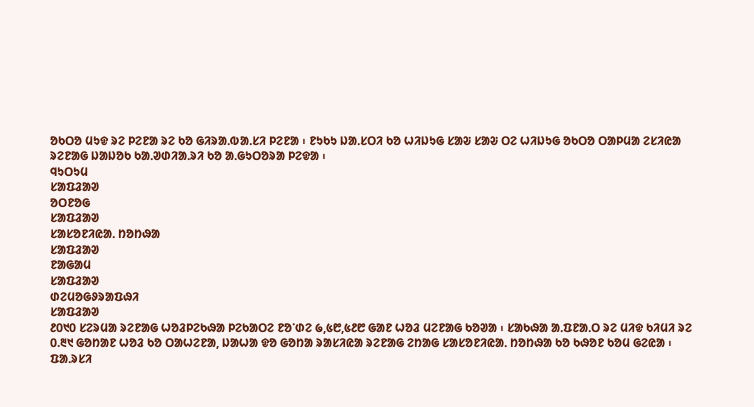ᱚᱠᱛᱚ ᱢᱩᱫ ᱨᱮ ᱞᱮᱱᱟ ᱨᱮ ᱠᱚ ᱜᱤᱨᱟᱹᱵᱟᱹᱥᱤ ᱞᱮᱱᱟ ᱾ ᱱᱩᱠᱩ ᱡᱟᱹᱥᱛᱤ ᱠᱚ ᱦᱤᱡᱩᱜ ᱥᱟᱶ ᱥᱟᱶ ᱛᱮ ᱦᱤᱡᱩᱜ ᱚᱠᱛᱚ ᱛᱟᱞᱢᱟ ᱮᱥᱤᱭᱟ ᱨᱮᱱᱟᱜ ᱡᱟᱡᱚᱠ ᱠᱟᱹᱣᱰᱤᱟᱹᱨᱤ ᱠᱚ ᱟᱹᱜᱩᱛᱚᱨᱟ ᱞᱮᱫᱟ ᱾
ᱧᱩᱛᱩᱢ
ᱥᱟᱯᱲᱟᱣ
ᱚᱛᱱᱚᱜ
ᱥᱟᱯᱲᱟᱣ
ᱥᱟᱥᱚᱱᱤᱭᱟᱹ ᱴᱚᱴᱷᱟ
ᱥᱟᱯᱲᱟᱣ
ᱱᱟᱜᱟᱢ
ᱥᱟᱯᱲᱟᱣ
ᱰᱮᱢᱚᱜᱽᱨᱟᱯᱷᱤ
ᱥᱟᱯᱲᱟᱣ
᱒᱐᱑᱐ ᱥᱮᱨᱢᱟ ᱨᱮᱱᱟᱜ ᱦᱚᱲᱞᱮᱠᱷᱟ ᱞᱮᱠᱟᱛᱮ ᱱᱚᱸᱰᱮ ᱙,᱕᱘,᱕᱒᱘ ᱜᱟᱱ ᱦᱚᱲ ᱢᱮᱱᱟᱜ ᱠᱚᱣᱟ ᱾ ᱥᱟᱠᱷᱟ ᱟᱹᱯᱱᱟᱹᱛ ᱨᱮ ᱢᱤᱫ ᱠᱤᱢᱤ ᱨᱮ ᱐.᱓᱑ ᱜᱚᱴᱟᱱ ᱦᱚᱲ ᱠᱚ ᱛᱟᱦᱮᱱᱟ, ᱡᱟᱦᱟ ᱫᱚ ᱜᱚᱴᱟ ᱨᱟᱥᱤᱭᱟ ᱨᱮᱱᱟᱜ ᱮᱴᱟᱜ ᱥᱟᱥᱚᱱᱤᱭᱟᱹ ᱴᱚᱴᱷᱟ ᱠᱚ ᱠᱷᱚᱱ ᱠᱚᱢ ᱜᱮᱭᱟ ᱾
ᱯᱟᱹᱨᱥᱤ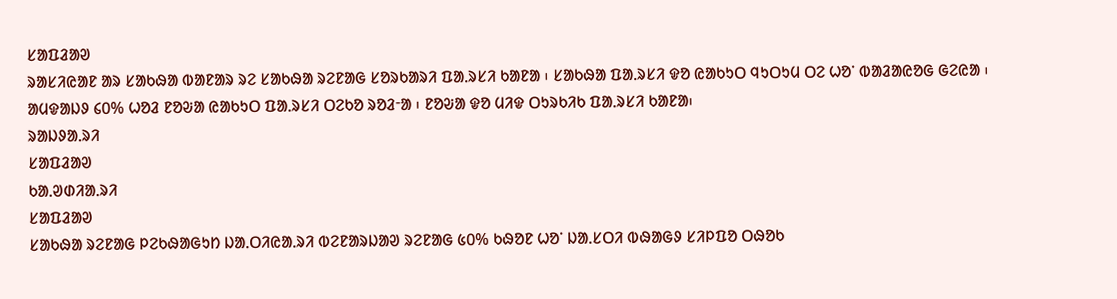ᱥᱟᱯᱲᱟᱣ
ᱨᱟᱥᱤᱭᱟᱱ ᱟᱨ ᱥᱟᱠᱷᱟ ᱵᱟᱱᱟᱨ ᱨᱮ ᱥᱟᱠᱷᱟ ᱨᱮᱱᱟᱜ ᱥᱚᱨᱠᱟᱨᱤ ᱯᱟᱹᱨᱥᱤ ᱠᱟᱱᱟ ᱾ ᱥᱟᱠᱷᱟ ᱯᱟᱹᱨᱥᱤ ᱫᱚ ᱭᱟᱠᱩᱛ ᱧᱩᱛᱩᱢ ᱛᱮ ᱦᱚᱸ ᱵᱟᱲᱟᱭᱚᱜ ᱜᱮᱭᱟ ᱾ ᱟᱢᱫᱟᱡᱽ ᱔᱐% ᱦᱚᱲ ᱱᱚᱶᱟ ᱭᱟᱠᱩᱛ ᱯᱟᱹᱨᱥᱤ ᱛᱮᱠᱚ ᱨᱚᱲᱼᱟ ᱾ ᱱᱚᱶᱟ ᱫᱚ ᱢᱤᱫ ᱛᱩᱨᱠᱤᱠ ᱯᱟᱹᱨᱥᱤ ᱠᱟᱱᱟ᱾
ᱨᱟᱡᱽᱟᱹᱨᱤ
ᱥᱟᱯᱲᱟᱣ
ᱠᱟᱹᱣᱰᱤᱟᱹᱨᱤ
ᱥᱟᱯᱲᱟᱣ
ᱥᱟᱠᱷᱟ ᱨᱮᱱᱟᱜ ᱞᱮᱠᱷᱟᱜᱩᱴ ᱡᱟᱹᱛᱤᱭᱟᱹᱨᱤ ᱵᱮᱱᱟᱨᱡᱟᱣ ᱨᱮᱱᱟᱜ ᱕᱐% ᱠᱷᱚᱱ ᱦᱚᱸ ᱡᱟᱹᱥᱛᱤ ᱵᱷᱟᱜᱽ ᱥᱤᱞᱯᱚ ᱛᱷᱚᱠ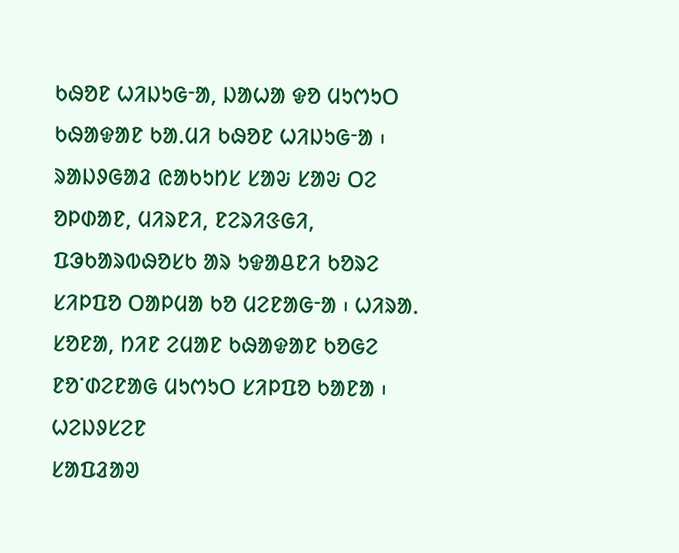ᱠᱷᱚᱱ ᱦᱤᱡᱩᱜᱼᱟ, ᱡᱟᱦᱟ ᱫᱚ ᱢᱩᱬᱩᱛ ᱠᱷᱟᱫᱟᱱ ᱠᱟᱹᱢᱤ ᱠᱷᱚᱱ ᱦᱤᱡᱩᱜᱼᱟ ᱾ ᱨᱟᱡᱽᱜᱟᱲ ᱭᱟᱠᱩᱴᱥ ᱥᱟᱶ ᱥᱟᱶ ᱛᱮ ᱚᱞᱰᱟᱱ, ᱢᱤᱨᱱᱤ, ᱱᱮᱨᱤᱝᱜᱤ, ᱯᱳᱠᱟᱨᱵᱷᱚᱥᱠ ᱟᱨ ᱩᱫᱟᱪᱱᱤ ᱠᱚᱨᱮ ᱥᱤᱞᱯᱚ ᱛᱟᱞᱢᱟ ᱠᱚ ᱢᱮᱱᱟᱜᱼᱟ ᱾ ᱦᱤᱨᱟᱹ ᱥᱚᱱᱟ, ᱴᱤᱱ ᱮᱢᱟᱱ ᱠᱷᱟᱫᱟᱱ ᱠᱚᱜᱮ ᱱᱚᱸᱰᱮᱱᱟᱜ ᱢᱩᱬᱩᱛ ᱥᱤᱞᱯᱚ ᱠᱟᱱᱟ ᱾
ᱦᱮᱡᱽᱥᱮᱱ
ᱥᱟᱯᱲᱟᱣ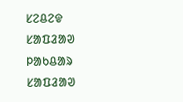ᱥᱮᱪᱮᱫ
ᱥᱟᱯᱲᱟᱣ
ᱞᱟᱠᱪᱟᱨ
ᱥᱟᱯᱲᱟᱣ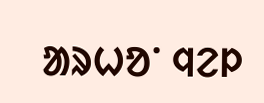ᱟᱨᱦᱚᱸ ᱧᱮᱞ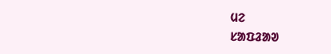ᱢᱮ
ᱥᱟᱯᱲᱟᱣ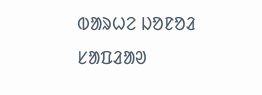ᱵᱟᱨᱦᱮ ᱡᱚᱱᱚᱲ
ᱥᱟᱯᱲᱟᱣ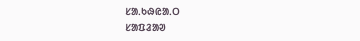ᱥᱟᱹᱠᱷᱭᱟᱹᱛ
ᱥᱟᱯᱲᱟᱣ